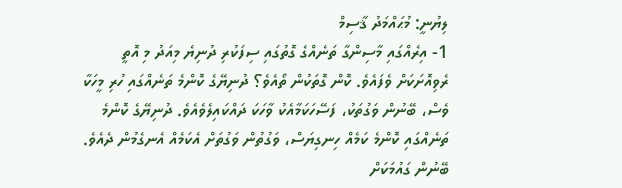ލިޔުނީ: މުޙައްމަދު ޤާސިމް
1- އިރެއްގައި މާސިންގާ ތަނެއްގެ ގޮތުގައި ސިފަކުރި ދުނިޔެ މިއަދު މި އޮތީ ރެވިއޮށަކަށް ވެފައެވެ. ކޮން ގޮތަކުން ތޯއެވެ؟ ދުނިޔޭގެ ކޮންމެ ތަނެއްގައި ހުރި މީހަކާ ވެސް، ބޭނުން ވަގުތަކު، ފަސޭހަކަމާއެކު ވާހަކަ ދައްކައިލެވެއެވެ. ދުނިޔޭގެ ކޮންމެ ތަނެއްގައި ކޮންމެ ކަމެއް ހިނގިޔަސް، ވަގުތުން ވަގުތަށް އެކަމެއް އެނގެމުން ދެއެވެ. ބޭނުން ގައުމަކަށް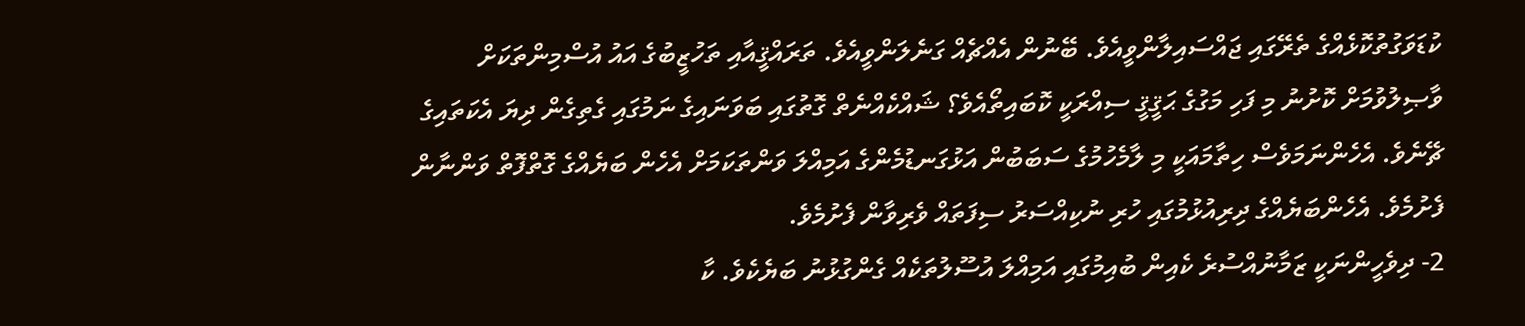ކުޑަވަގުތުކޮޅެއްގެ ތެރޭގައި ޖައްސައިލާންވީއެވެ. ބޭނުން އެއްޗެއް ގަނެލަންވީއެވެ. ތަރައްޤީއާއި ތަހުޒީބުގެ އައު އުސްމިންތަކަށް ވާޞިލުވުމަށް ކޮށުނު މި ފަހި މަގުގެ ޙަޤީޤީ ސިއްރަކީ ކޮބައިތޯއެވެ؟ ޝައްކެއްނެތް ގޮތުގައި ބަވަނައިގެ ނަމުގައި ގެތިގެން ދިޔަ އެކަތައިގެ ޗޭނެވެ. އެހެންނަމަވެސް ހިތާމައަކީ މި ލާމެހުމުގެ ސަބަބުން އަޅުގަނޑުމެންގެ އަމިއްލަ ވަންތަކަމަށް އެހެން ބަޔެއްގެ ގޮތްފޮތް ވަންނާން ފެށުމެވެ. އެހެންބަޔެއްގެ ދިރިއުޅުމުގައި ހުރި ނުކިއްސަރު ސިފަތައް ވެރިވާން ފެށުމެވެ.
2- ދިވެހީންނަކީ ޒަމާނުއްސުރެ ކެއިން ބުއިމުގައި އަމިއްލަ އުސޫލުތަކެއް ގެންގުޅުނު ބަޔެކެވެ. ކާ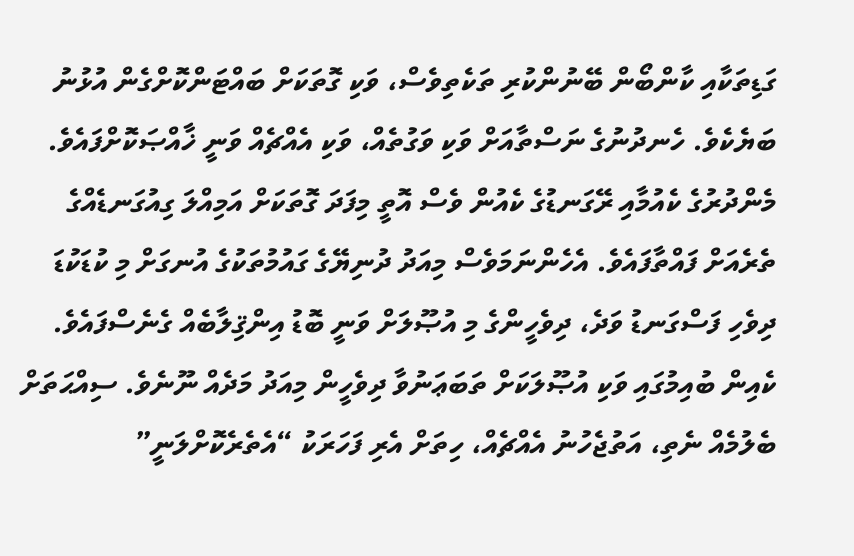ގަޑިތަކާއި ކާންބޯން ބޭނުންކުރި ތަކެތިވެސް، ވަކި ގޮތަކަށް ބައްޓަންކޮށްގެން އުޅުނު ބަޔެކެވެ. ހެނދުނުގެ ނަސްތާއަށް ވަކި ވަގުތެއް، ވަކި އެއްޗެއް ވަނީ ޚާއްޞަކޮށްފައެވެ. މެންދުރުގެ ކެއުމާއި ރޭގަނޑުގެ ކެއުން ވެސް އޮތީ މިފަދަ ގޮތަކަށް އަމިއްލަ ގިއުގަނޑެއްގެ ތެރެއަށް ފައްތާފައެވެ. އެހެންނަމަވެސް މިއަދު ދުނިޔޭގެ ގައުމުތަކުގެ އުނގަށް މި ކުޑަކުޑަ ދިވެހި ފަސްގަނޑު ވަދެ، ދިވެހީންގެ މި އުޞޫލަށް ވަނީ ބޮޑު އިންޤިލާބެއް ގެނެސްފައެވެ. ކެއިން ބުއިމުގައި ވަކި އުޞޫލަކަށް ތަބަޢަނުވާ ދިވެހީން މިއަދު މަދެއް ނޫނެވެ. ސިއްޙަތަށް ބެލުމެއް ނެތި، އަތުޖެހުނު އެއްޗެއް، ހިތަށް އެރި ފަހަރަކު “އެތެރެކޮށްލަނީ”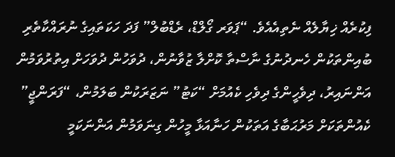ފިކުރެއް ޚިޔާލެއް ނެތިއެއެވެ. “ޕަވަރ ގޯލްޑް، ރެޑްބުލް” ފަދަ ހަކަތައިގެ ނުރައްކާތެރި ބުއިންތަކުން ހެނދުނުގެ ނާސްތާ ކޮށްލާ ޒުވާނުން، ދުވަހުން ދުވަހަށް އިތުރުވަމުން އަންނައިރު، ދިވެހީންގެ ދިވެހި ކެއުމަށް “ކަޓު” ނަޒަރަކުން ބަލަމުން، “ފަރަންޖީ” ކެއުންތަކަށް މަރުޙަބާގެ އަތަކުން ހަނާއަޅާ މީހުން ގިނަވަމުން އަންނަކަމީ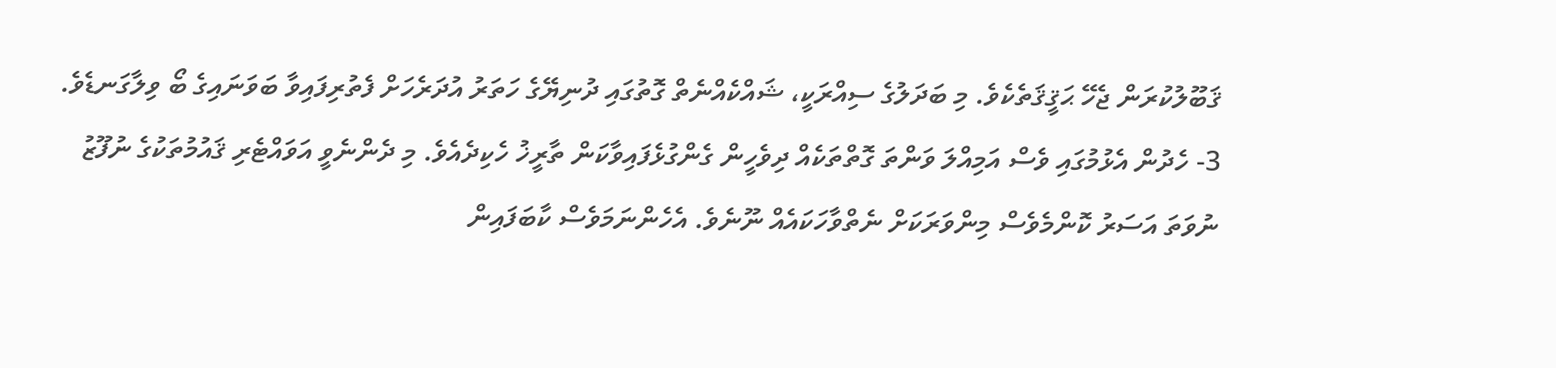ޤަބޫލުކުރަން ޖެހޭ ޙަޤީޤަތެކެވެ. މި ބަދަލުގެ ސިއްރަކީ، ޝައްކެއްނެތް ގޮތުގައި ދުނިޔޭގެ ހަތަރު އުދަރެހަށް ފެތުރިފައިވާ ބަވަނައިގެ ބޯ ވިލާގަނޑެވެ.
3- ހެދުން އެޅުމުގައި ވެސް އަމިއްލަ ވަންތަ ގޮތްތަކެއް ދިވެހީން ގެންގުޅެފައިވާކަން ތާރީޚު ހެކިދެއެވެ. މި ދެންނެވީ އަވައްޓެރި ޤައުމުތަކުގެ ނުފޫޒު ނުވަތަ އަސަރު ކޮންމެވެސް މިންވަރަކަށް ނެތްވާހަކައެއް ނޫނެވެ. އެހެންނަމަވެސް ކާބަފައިން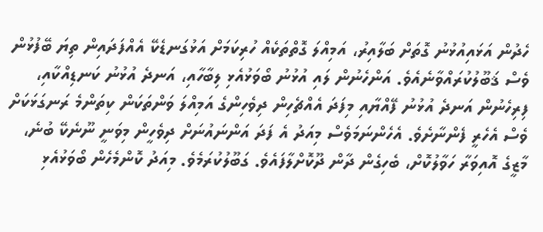ހެދުން އަޅައިއުޅުނު ގޮތަށް ބަލާއިރު، އަމިއްލަ ގޮތްތަކެއް ހުރިކަމަށް އަޅުގަނޑެކޭ އެއްފަދައިން ތިޔަ ބޭފުޅުން ވެސް ޤަބޫލުކުރައްވާނެއެވެ. އަންހެނުން ލައި އުޅުނު ބޯވަޅުއެޅި ލިބާހާއި، އަނދެ އުޅުނު ކަނޑިއްކާއި، ފިރިހެނުން އަނދެ އުޅުނު ފޭއްޔާއި މިފަދަ އެއްޗެހިން ދިވެހިންގެ އަމިއްލަ ވަންތަކަން ކިތަންމެ ރަނގަޅަކަށް ވެސް އެހެރީ ފެންނާށެވެ. އެހެންނަމަވެސް މިއަދު އެ ފަދަ އަންނައުނަށް ދިވެހީން މިވަނީ ނޫނެކޭ ބުނެ، މާޒީގެ އޮއިވަރާ ހަވާލުކޮށް، ބެހިގެން ދާން ދޫކޮށްލާފައެވެ. ގަބޫލުކުރަމެވެ. މިއަދު ކޮންމެހެން ބޯވަޅުއެޅި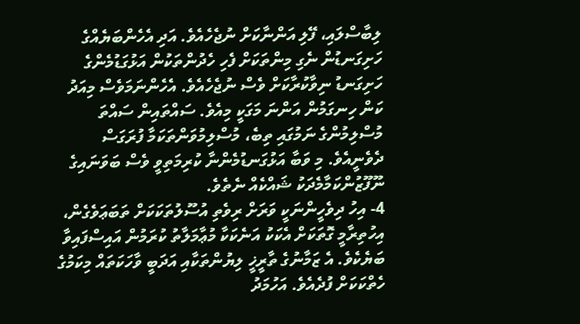ލިބާސްލައި، ފޭލި އަންނާކަށް ނުޖެހެއެވެ. އަދި އެހެންބަޔެއްގެ ހަށިގަނޑުން ނެގި މިންތަކަށް ފެހި ހެދުންތަކުން އަޅުގަޑުމެންގެ ހަށިގަނޑު ނިވާކުރާކަށް ވެސް ނުޖެހެއެވެ. އެހެންނަމަވެސް މިއަދު ކަން ހިނގަމުން އަންނަ މަގަކީ މިއެވެ. ސައްތައިން ސައްތަ މުސްލިމުންގެ ނަމުގައި ތިބެ، މުސްލިމުވަންތަކަމާ ފުރަގަސް ދެވެނީއެވެ. މި ވަބާ އަޅުގަނޑުމެންނާ ކުރިމަތިވީ ވެސް ބަވަނައިގެ ނޫފޫޒުންކަމާމެދަކު ޝައްކެއް ނެތެވެ.
4- އިހު ދިވެހީންނަކީ ވަރަށް ރިވެތި އުސޫލުތަކަކަށް ތަބަޢަވެގެން، އިހުތިރާމީ ގޮތަކަށް އެކަކު އަނެކަކާ މުޢާމަލާތު ކުރަމުން އައިސްފައިވާ ބަޔެކެވެ. އެ ޒަމާނުގެ ތާރީޚީ ލިޔުންތަކާއި އަދަބީ ވާހަކަތައް މިކަމުގެ ހެތްކަކަށް ފުދެއެވެ. އަހުމަދު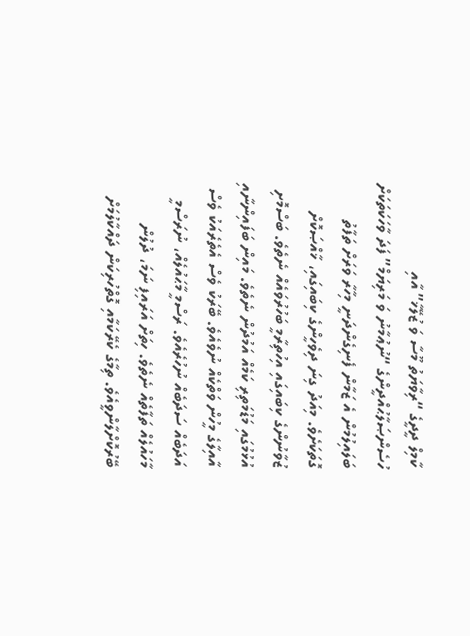ކާމިލް ދީދީގެ “ރިވާޔަތު މޫސާ ވަ ޒުލޭޚާ” އާއި ހުސެންޞަލާޙުއްދީންގެ “ނުޢުމާނު ވަ މަރިޔަމް” ފަދަ ވާހަކަތަކަށް ބަލައިލުމުން އެ ޒަމާން ފެނިގެންދަނީ މިހާރާ ވަރަށް ތަފާތު ގޮތަކަށެވެ. މިއަދު ގިނަ ދިވެހީންގެ ކިބައިގައި، ޚާއްޞަކޮށް ޒުވާނުންގެ ކިބައިގައި އިހުތިރާމީ ބަހުރުވައެއް ނެތެވެ. ބަސްމޮށި އުޅުމުގައި މަޑުމަތިރި ކަމެއް އަމުދުން ނެތެވެ. މައިން ބަފައިންނާއި އާއިލާގެ މީހުން ވަތްކެއް ނުވެއެވެ. ބޭރަކު ވެސް އެތެރެއަކު ވެސް އަދަބެއް ސަދަބެއް ނުހުރެއެވެ. ރަސްމީ މާޙައުލެއް، ނުރަސްމީ މާހައުލެއް ތަފާތެއް ނެތެވެ. ހިތަށް އަރައިފި ނަމަ، ދުލުން ބޭރުކޮށްލާންވީއެވެ. ތިމާގެ ކެރޭކަމާއި ގޮތްހުރިކަން ދައްކާލުމަށް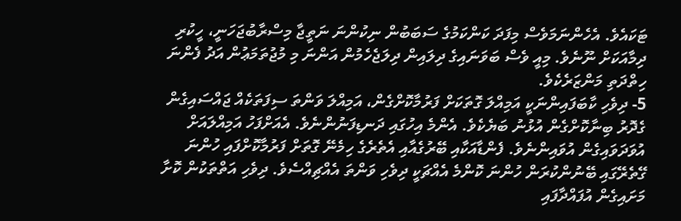ޓަކައެވެ. އެހެންނަމަވެސް މިފަދަ ކަންކަމުގެ ސަބަބުން ނިކުންނަ ނަތީޖާ މިސްރާބުޖަހަނީ، ހީކުރި ދިމާއަކަށް ނޫނެވެ. މިއީ ވެސް ބަވަނައިގެ ދިލައިން ދިލަޖެހެމުން އަންނަ މި މުޖުތަމަޢުން އަދު ފެންނަ ހިތްދަތި މަންޒަރެކެވެ.
5- ދިވެހި ކާބަފައިންނަކީ އަމިއްލަ ގޮތަކަށް ފަރުމާކޮށްގެން، އަމިއްލަ ވަންތަ ސިފަތަކެއް ޖައްސައިގެން ގެދޮރު ބިނާކޮށްގެން އުޅުނު ބަޔެކެވެ. އެންމެ އިހުގައި ދަނޑިފަނުންނެވެ. އެއަށްފަހު އަމިއްލައަށް އުވަދަވައިގެން އުވައިންނެވެ. ފެންޑާއަކާއި ބޭރުގެއާއި އެތެރެގެ ހިމެނޭ ގޮތަށް ފަރުމާކޮށްފައި ހުންނަ ގޭތެރޭގައި ބޭނުންކުރަން ހުންނަ ކޮންމެ އެއްޗަކީ ދިވެހި ވަންތަ އެއްޗިއްސެވެ. ދިވެހި އަތްތަކުން ކޮށާ މަށައިގެން އުފައްދާފައި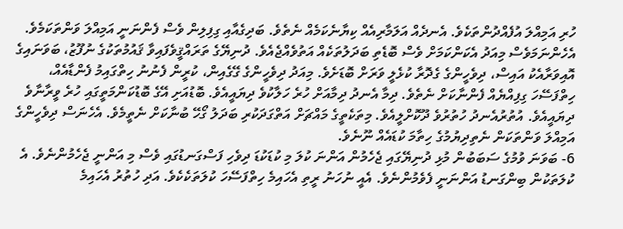ހުރި އަމިއްލަ އުފެއްދުންތަކެވެ. އެނދެއް އަލަމާރިއެއް ކިޔާނެކަމެއް ނެތެވެ. ބަދިގެއާއި ގިފިލިން ވެސް ފެންނަނީ އަމިއްލަ ވަންތަކަމެވެ. އެހެންނަމަވެސް މިއަދު އެކަންކަމަށް ވެސް ބޮޑެތި ބަދަލުތަކެއް އަތުވެއްޖެއެވެ. ދުނިޔޭގެ ތަރައްޤީވެފައިވާ ޤައުމުތަކުގެ ނުފޫޒު، ބަވަނައިގެ އޮއިވަރާއެކު އައިސް، ދިވެހީންގެ ގެދޮރާ ކުޅެލީ ވަރަށް ބޮޑަށެވެ. މިއަދު ދިވެހީންގެ ގޭގެއިން، ކުރީން ފެނުނު ހިތްގައިމު ފެންޑާއެއް، ހިތްފަސޭހަ ގިފިއްޔެއް ފެންނާކަށް ނެތެވެ. ދިމާ އެނދު ދިމާއަށް ހުރެ ހަލާކުވެ ދިޔައީއެވެ. ބޮޑުއަށި އޭގެ ބޮޑުކަންމަތީގައި ހުރެ ވީރާނާވެ ދިޔައީއެވެ. އުތުރުއެނދު ހުތުރުވެ ދޫކޮށްލީއެވެ. މިތަކެތީގެ މައްޗަށް އަތްގަދަކުރި ބަދަލު ގޯހޭ ބުނާކަށް ނެތީމެވެ. އެހެނަސް ދިވެހީންގެ އަމިއްލަ ވަންތަކަން ނެތިދިޔުމުގެ ހިތާމަ ކުޑައެއް ނޫނެވެ.
6- ބަވަނަ ވުމުގެ ސަބަބުން މުޅި ދުނިޔޭގައި ޖެހެމުން އަންނަ ކުލަ މި ކުޑަކުޑަ ދިވެހި ފަސްގަނޑުގައި ވެސް މި އަންނީ ޖެހެމުންނެވެ. އެ ކުލަތަކުން ބިންގަނޑު އަންނަނީ ފެވެމުންނެވެ. އެއީ ނުހަނު ރީތި އެހައިމެ ހިތްފަސޭހަ ކުލަތަކެކެވެ. އަދި ހުތުރު އެހައިމެ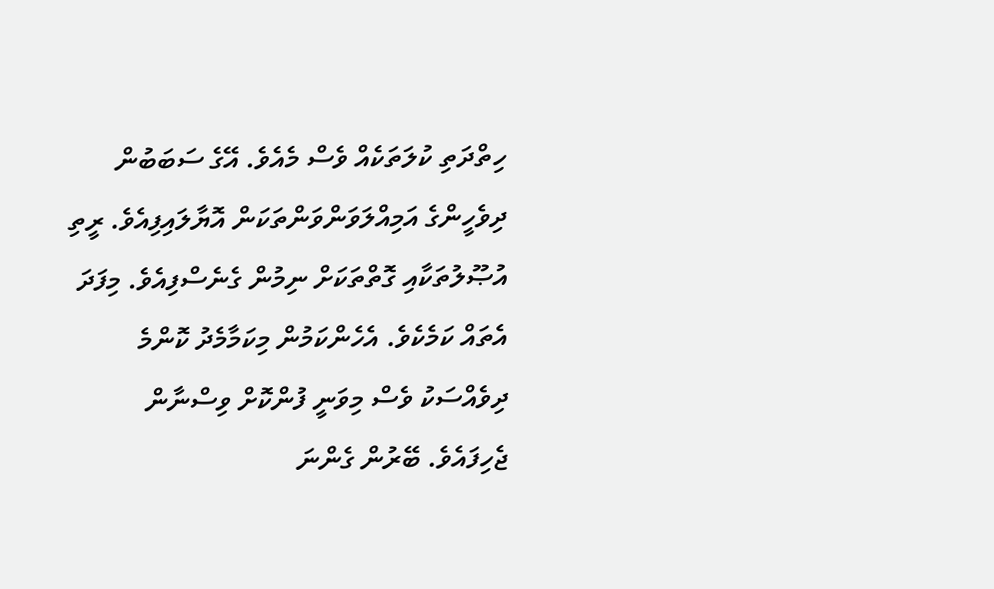ހިތްދަތި ކުލަތަކެއް ވެސް މެއެވެ. އޭގެ ސަބަބުން ދިވެހީންގެ އަމިއްލަވަންވަންތަކަން އޮޔާލައިފިއެވެ. ރީތި އުޞޫލުތަކާއި ގޮތްތަކަށް ނިމުން ގެނެސްފިއެވެ. މިފަދަ އެތައް ކަމެކެވެ. އެހެންކަމުން މިކަމާމެދު ކޮންމެ ދިވެއްސަކު ވެސް މިވަނީ ފުންކޮށް ވިސްނާން ޖެހިފައެވެ. ބޭރުން ގެންނަ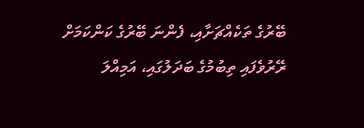ބޭރުގެ ތަކެއްޗަށާއި، ފެންނަ ބޭރުގެ ކަންކަމަށް ރޭރުވެފައި ތިބުމުގެ ބަދަލުގައި، އަމިއްލަ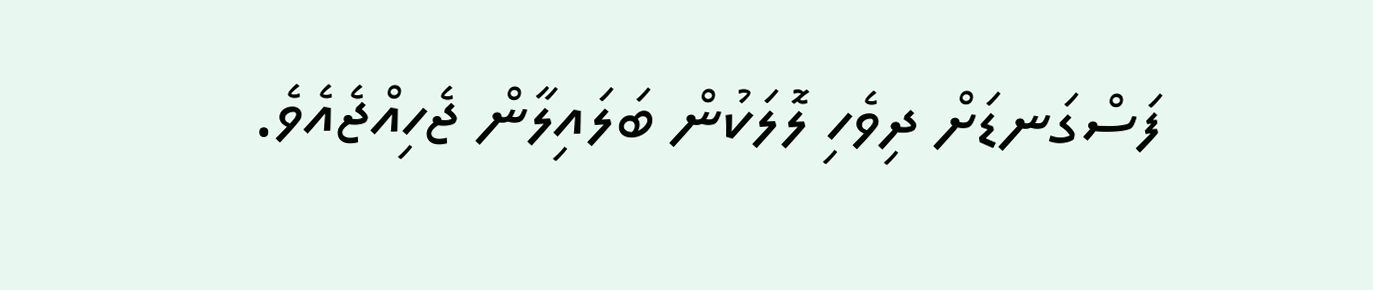ފަސްގަނޑަށް ދިވެހި ލޮލަކުން ބަލައިލާން ޖެހިއްޖެއެވެ.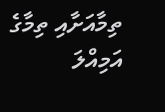ތިމާއަށާއި ތިމާގެ އަމިއްލަ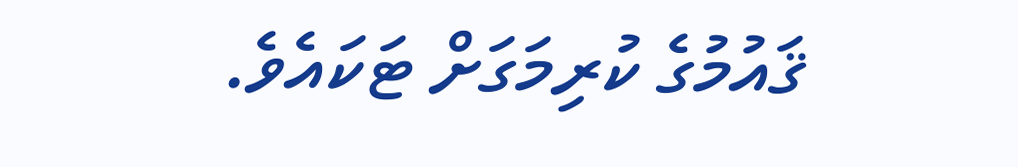ޤައުމުގެ ކުރިމަގަށް ޓަކައެވެ.